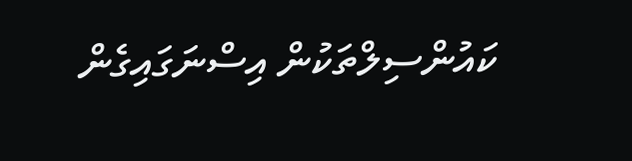ކައުންސިލްތަކުން އިސްނަގައިގެން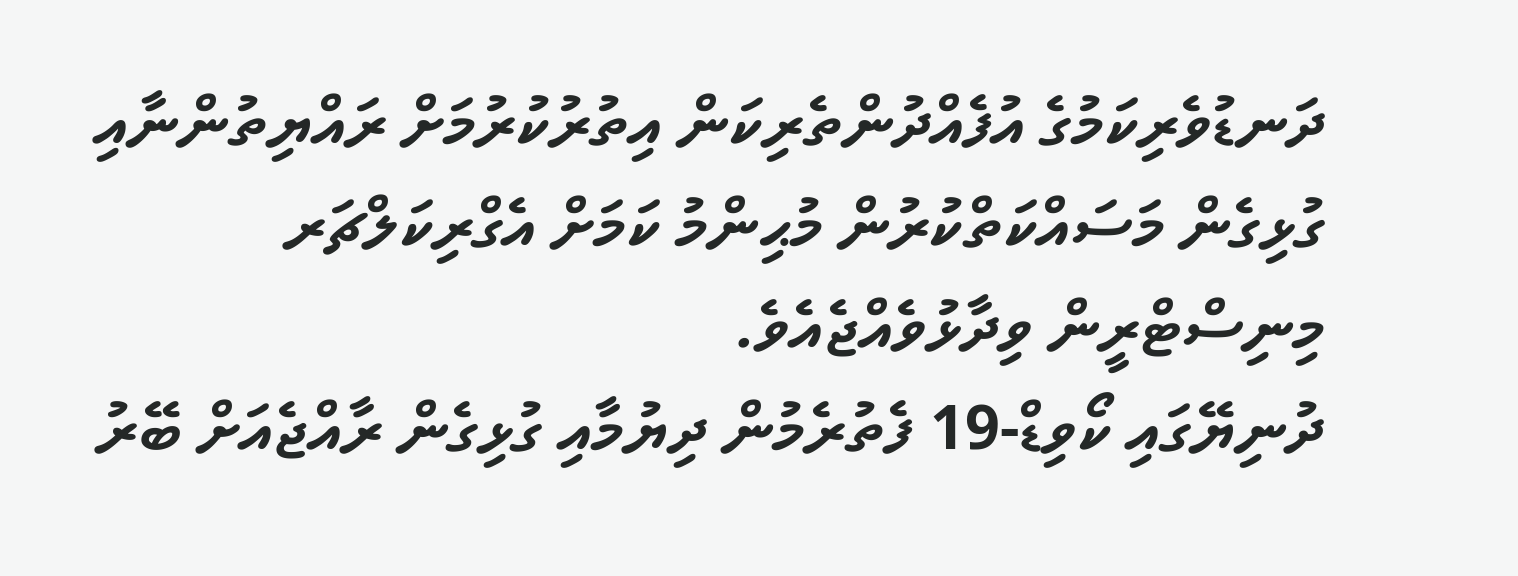ދަނޑުވެރިކަމުގެ އުފެއްދުންތެރިކަން އިތުރުކުރުމަށް ރައްޔިތުންނާއި ގުޅިގެން މަސައްކަތްކުރުން މުޙިންމު ކަމަށް އެގްރިކަލްޗަރ މިނިސްޓްރީން ވިދާޅުވެއްޖެއެވެ.
ދުނިޔޭގައި ކޯވިޑް-19 ފެތުރެމުން ދިޔުމާއި ގުޅިގެން ރާއްޖެއަށް ބޭރު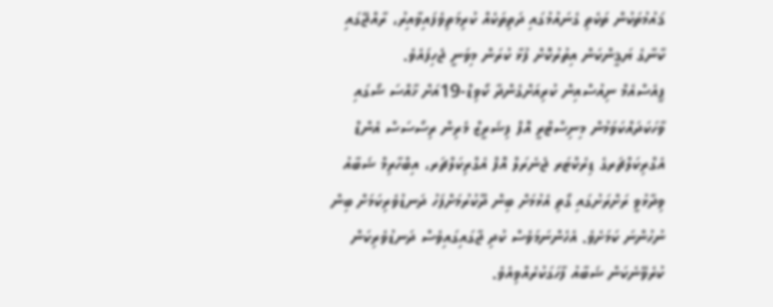ޤައުމުތަކުން ތަކެތި ގެނައުމުގައި ދަތިތަކެއް ކުރިމަތިވެފައިވާއިރު، ރާއްޖޭގައި ކާނާގެ ޔަޤީންކަން އިތުރުކޮށް ފުޅާ ކުރަން މިވަނީ ޖެހިފައެވެ.
ޕީއެސްއެމް ނިއުސްއިން ކުރިއަށްގެންދާ ކޯވިޑް-19އަށް ޚާއްސަ ޝޯގައި ވާހަކަދައްކަވަމުން މިނިސްޓްރީ އޮފް ފިޝަރީޒް މެރިން ރިސޯސަސް އެންޑް އެގްރިކަލްޗަރގެ ޑިރެކްޓަރ ޖެނެރަލް އޮފް އެގްރިކަލްޗަރ، އިބްހާރިމް ޝަބާއު ވިދާޅުވީ ރަށްރަށުގައި ގޯތި އެޅުމަށް ބިން ދޫކުރުމަށްފަހު ދަނޑުވެރިކަމަށް ބިން ނުހުންނަ ކަމަށެވެ. އެހެންނަމަވެސް ކުދި ޖާގައިގައިވެސް ދަނޑުވެރިކަން ކުރެވޭނެކަން ޝަބާއު ފާހަގަކުރެއްވިއެވެ.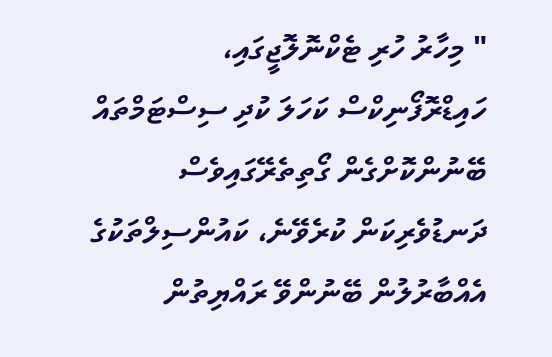" މިހާރު ހުރި ޓެކްނޮލޮޖީގައި، ހައިޑްރޮފޯނިކްސް ކަހަލަ ކުދި ސިސްޓަމްތައް ބޭނުންކޮށްގެން ގޯތިތެރޭގައިވެސް ދަނޑުވެރިކަން ކުރެވޭނެ، ކައުންސިލްތަކުގެ އެއްބާރުލުން ބޭނުންވޭ ރައްޔިތުން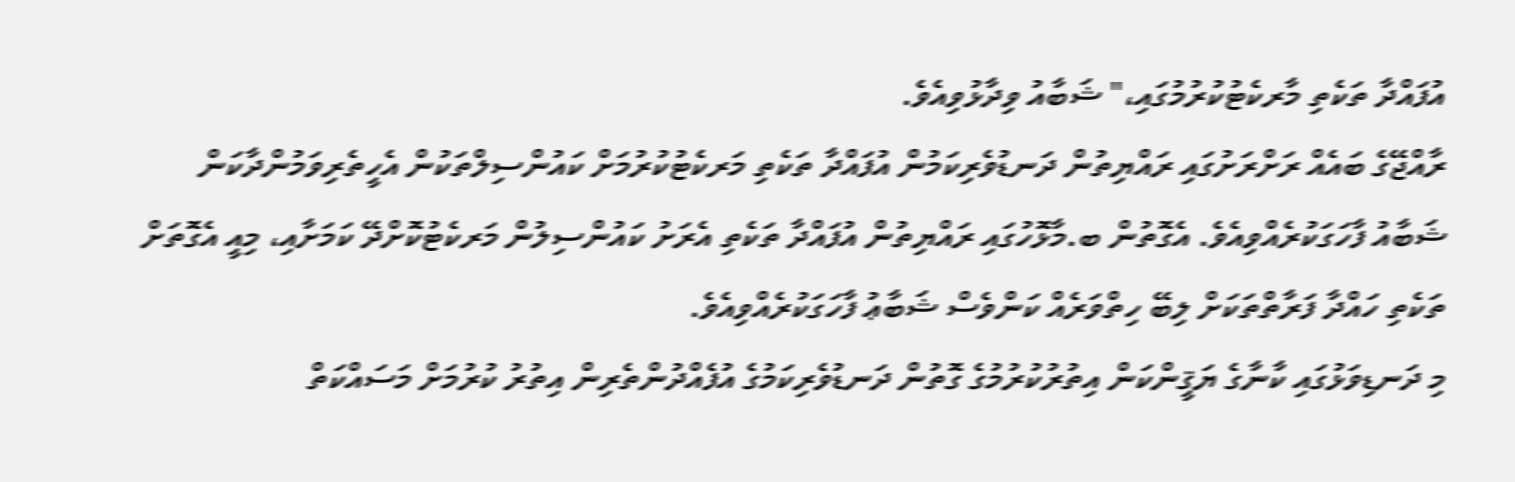އުފައްދާ ތަކެތި މާރކެޓުކުރުމުގައި،" ޝަބާއު ވިދާޅުވިއެވެ.
ރާއްޖޭގެ ބައެއް ރަށްރަށުގައި ރައްޔިތުން ދަނޑުވެރިކަމުން އުފައްދާ ތަކެތި މަރކެޓުކުރުމަށް ކައުންސިލްތަކުން އެހީތެރިވަމުންދާކަން ޝަބާއު ފާހަގަކުރެއްވިއެވެ. އެގޮތުން ބ.މާޅޮހުގައި ރައްޔިތުން އުފައްދާ ތަކެތި އެރަށު ކައުންސިލުން މަރކެޓުކޮށްދޭ ކަމަށާއި، މިއީ އެގޮތަށް ތަކެތި ހައްދާ ފަރާތްތަކަށް ލިބޭ ހިތްވަރެއް ކަންވެސް ޝަބާޢު ފާހަގަކުރެއްވިއެވެ.
މި ދަނޑިވަޅުގައި ކާނާގެ ޔަޤީންކަން އިތުރުކުރުމުގެ ގޮތުން ދަނޑުވެރިކަމުގެ އުފެއްދުންތެރިން އިތުރު ކުރުމަށް މަސައްކަތް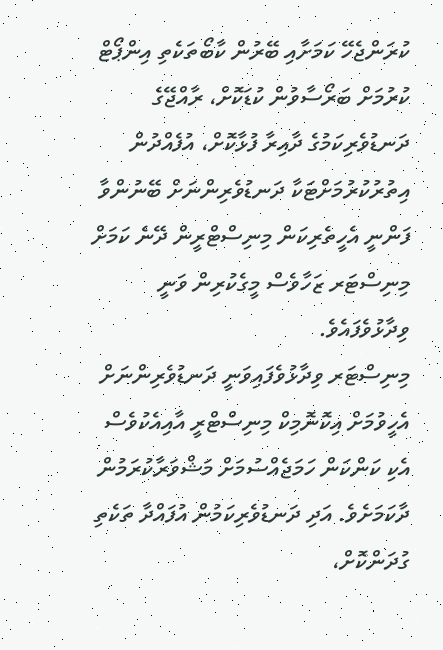ކުރަންޖެހޭ ކަމަށާއި ބޭރުން ކާބޯތަކެތި އިންޕޯޓް ކުރުމަށް ބަރޯސާވުން ކުޑަކޮށް، ރާއްޖޭގެ ދަނޑުވެރިކަމުގެ ދާއިރާ ފުޅާކޮށް، އުފެއްދުން އިތުރުކުރުމަށްޓަކާ ދަނޑުވެރިންނަށް ބޭނުންވާ ފަންނީ އެހީތެރިކަން މިނިސްޓްރީން ދޭނެ ކަމަށް މިނިސްޓަރ ޒަހާވެސް މީގެކުރިން ވަނީ ވިދާޅުވެފައެވެ.
މިނިސްޓަރ ވިދާޅުވެފައިވަނީ ދަނޑުވެރިންނަށް އެހީވުމަށް އިކޮނޮމިކް މިނިސްޓްރީ އާއިއެކުވެސް އެކި ކަންކަން ހަމަޖެއްސުމަށް މަޝްވަރާކުރަމުން ދާކަމަށެވެ. އަދި ދަނޑުވެރިކަމުން އުފައްދާ ތަކެތި ގުދަންކޮށް،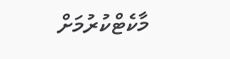މާކެޓްކުރުމަށް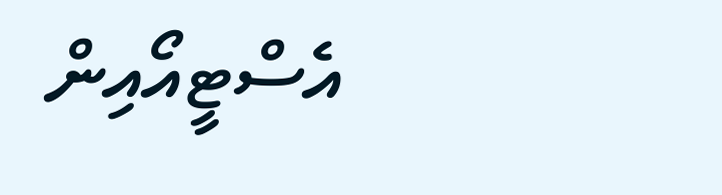އެސްޓީއޯއިން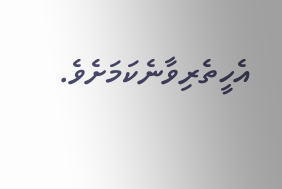އެހީތެރިވާނެކަމަށެވެ.